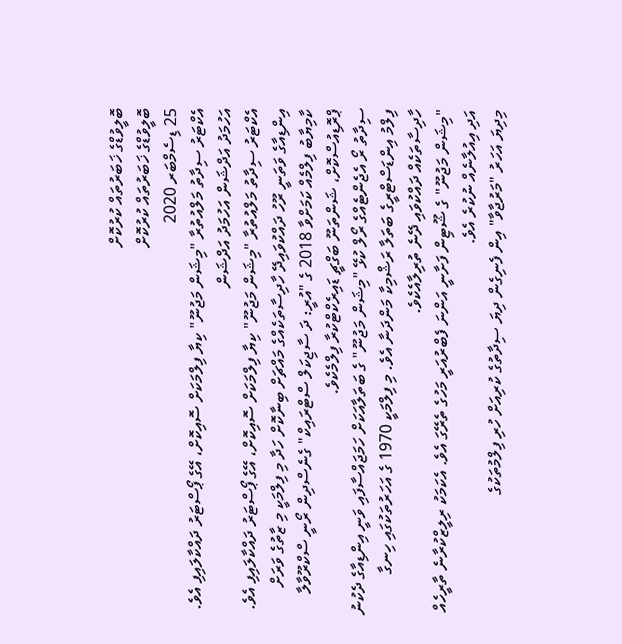ބޮލީވުޑްގެ ޚަބަރުތައް ކުރުކޮށް
ބޮލީވުޑްގެ ޚަބަރުތައް ކުރުކޮށް
25 ޑިސެމްބަރ 2020
އެކްޓަރު ސިދާތު މަލްއުތުރާ "މިޝަން މަޖުނޫ" ކިޔާ ފިލްމަކަށް ސޮއިކޮށް، އޭގެ ޕޯސްޓަރު ދައްކާލައިފި އެވެ.
އަހުމަދު އަދްޝަން އަހުމަދު އަދްޝަން
އެކްޓަރު ސިދާތު މަލްއުތުރާ "މިޝަން މަޖުނޫ" ކިޔާ ފިލްމަކަށް ސޮއިކޮށް، އޭގެ ޕޯސްޓަރު ދައްކާލައިފި އެވެ.
އިންޑިއާގެ ވަތަނީ ރޫހު ދައްކުވައިދޭ ހާދިސާތަކެއްގެ މައްޗަށް ބިނާކޮށް ހަދާ މި ފިލްމަކީ މި ޒާތުގެ ވަރަށް ކާމިޔާބު ފިލްމެއް ކަމަށްވާ 2018 ގެ "އުރީ: ދަ ސާޖިކަލް ސްޓްރައިކް" ގެނެސްދިން ރޯނީ ސްކްރޫވާލާ ޕްރޮޑިއުސްކޮށް، ޝަންތަނޫ ބަގްޗީ ޑައިރެކްޓްކުރާ ފިލްމެކެވެ.
ސިދާތު ރޯ އެޖެންޓެއްގެ ރޯލް ކުޅޭ "މިޝަން މަޖުނޫ" ގެ ބަތަލާއަކަށް ހަމަޖައްސާފައި ވަނީ އިންޑިއާގެ ދެކުނު ފިލްމު އިންޑަސްޓްރީގެ ބަތަލާ ރަޝްމިކާ މަންދަނާ އެވެ. މި ފިލްމަކީ 1970 ގެ އަހަރުތަކުގައި ހިނގާ ހާދިސާތަކެއް ދައްކުވައި ދޭނެ ތުރިލާއެކެވެ.
"މިޝަން މަޖުނޫ" ގެ ޝޫޓިން ފަށާނީ އަންނަ ފެބްރުއަރީ މަހުގެ ތެރޭގަ އެވެ. އެކަމަކު ރިލީޒްކުރާނެ ތާރީހެއް އަދި އިއުލާނެއް ނުކުރެ އެވެ.
މިދިޔަ އަހަރު "މަރުޖާވާ" އިން ފެނިގެން ދިޔަ ސިދާތުގެ ކުރިއަށް ހުރި ފިލްމުތަކުގެ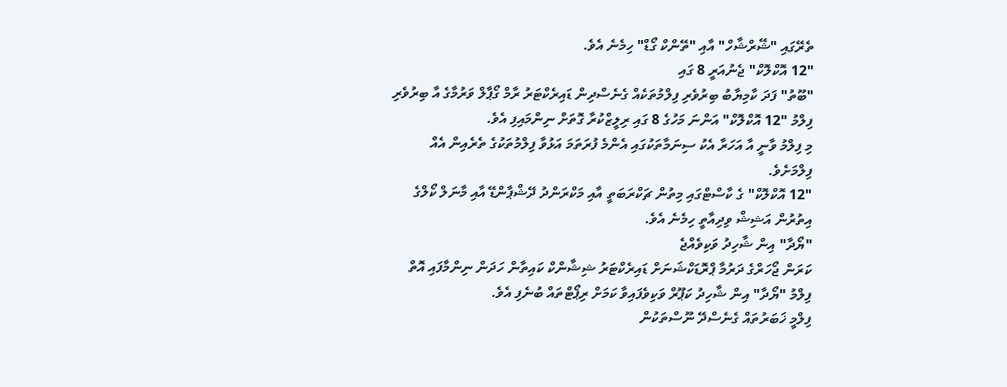ތެރޭގައި "ޝޭރްޝާހް" އާއި "ތޭންކް ގޯޑް" ހިމެނެ އެވެ.
"12 އޮކްލޮކް" ޖެނުއަރީ 8 ގައި
"ބޫތު" ފަދަ ކާމިޔާބު ބިރުވެރި ފިލްމުތަކެއް ގެނެސްދިން ޑައިރެކްޓަރު ރާމް ގޯޕާލް ވަރުމާގެ އާ ބިރުވެރި ފިލްމު "12 އޮކްލޮކް" އަންނަ މަހުގެ 8 ގައި ރިލީޒްކުރާ ގޮތަށް ނިންމައިފި އެވެ.
މި ފިލްމު ވާނީ އާ އަހަރާ އެކު ސިނަމާތަކުގައި އެންމެ ފުރަތަމަ އަޅުވާ ފިލްމުތަކުގެ ތެރެއިން އެއް ފިލްމަށެވެ.
"12 އޮކްލޮކް" ގެ ކާސްޓްގައި މިތުން ޗަކްރަބަތީ އާއި މަކްރަންދު ދޭޝްޕާންޑޭ އާއި މާނަލް ކޯލްގެ އިތުރުން އަޝިޝް ވިދިއާތީ ހިމެނެ އެވެ.
"ޔޯދާ" އިން ޝާހިދު ވަކިވެއްޖެ
ކަރަން ޖޯހަރްގެ ދަރުމާ ޕްރޮޑަކްޝަނަށް ޑައިރެކްޓަރު ޝިޝާންކް ކައިތާން ހަދަން ނިންމާފައި އޮތް ފިލްމު "ޔޯދާ" އިން ޝާހިދު ކަޕޫރް ވަކިވެފައިވާ ކަމަށް ރިޕޯޓްތައް ބުނެފި އެވެ.
ފިލްމީ ޚަބަރުތައް ގެނެސްދޭ ނޫސްތަކުން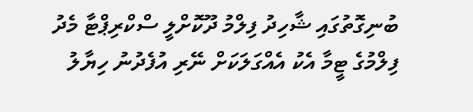ބުނިގޮތުގައި ޝާހިދު ފިލްމު ދޫކޮށްލީ ސްކްރިޕްޓާ މެދު ފިލްމުގެ ޓީމާ އެކު އެއްގަލަކަށް ނޭރި އުފެދުނު ހިޔާލު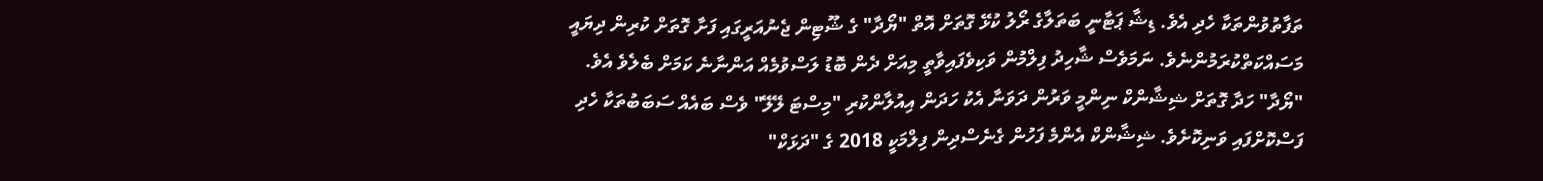ތަފާތުވުންތަކާ ހެދި އެވެ. ޑިޝާ ޕަޓާނީ ބަތަލާގެ ރޯލު ކުޅޭ ގޮތަށް އޮތް "ޔޯދާ" ގެ ޝޫޓިން ޖެނުއަރީގައި ފަށާ ގޮތަށް ކުރިން ދިޔައީ މަސައްކަތްކުރަމުންނެވެ. ނަމަވެސް ޝާހިދު ފިލްމުން ވަކިވެފައިވާތީ މިއަށް ދެން ބޮޑު ލަސްވުމެއް އަންނާނެ ކަމަށް ބެލެވެ އެވެ.
"ޔޯދާ" ހަދާ ގޮތަށް ޝިޝާންކް ނިންމީ ވަރުން ދަވަނާ އެކު ހަދަން އިއުލާންކުރި "މިސްޓަ ލޭލޭ" ވެސް ބައެއް ސަބަބުތަކާ ހެދި ފަސްކޮށްފައި ވަނިކޮށެވެ. ޝިޝާންކް އެންމެ ފަހުން ގެނެސްދިން ފިލްމަކީ 2018 ގެ "ދަޅަކް"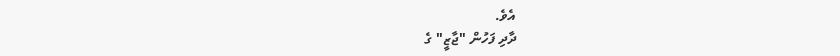އެވެ.
ދާދި ފަހުން "ޖާޒީ" ގެ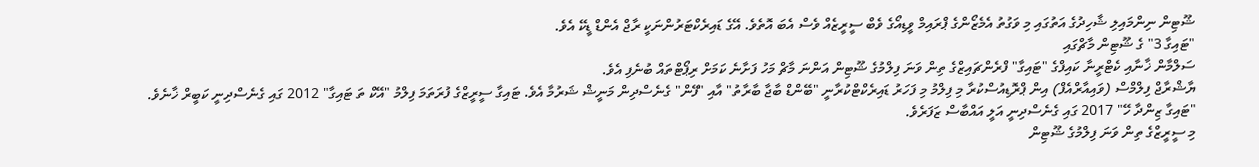ޝޫޓިން ނިންމައިލި ޝާހިދުގެ އަތުގައި މި ވަގުތު އެމެޒޯންގެ ޕްރައިމް ވީޑިއޯގެ ވެބް ސީރީޒެއް ވެސް އެބަ އޮތެވެ. އޭގެ ޑައިރެކްޓަރުންނަކީ ރާޖް އެންޑް ޑީކޭ އެވެ.
"ޓައިގާ 3" ގެ ޝޫޓިން މާޗްގައި
ސަލްމާން ޚާނާއި ކެޓްރީނާ ކައިފްގެ "ޓައިގާ" ފްރެންޗައިޒްގެ ތިން ވަނަ ފިލްމުގެ ޝޫޓިން އަންނަ މާޗް މަހު ފަށާނެ ކަމަށް ރިޕޯޓްތައް ބުނެފި އެވެ.
ޔާޝްރާޖް ފިލްމްސް (ވައިއާރްއެފް) އިން ޕްރޮޑިއުސްކުރާ މި ފިލްމު މި ފަހަރު ޑައިރެކްޓްކުރާނީ "ބޭންޑް ބާޖާ ބާރާތު" އާއި "ފޭން" ގެނެސްދިން މަނީޝް ޝަރުމާ އެވެ. ޓައިގާ ސީރީޒްގެ ފުރަތަމަ ފިލްމު "އޭކް ތަ ޓައިގާ" 2012 ގައި ގެނެސްދިނީ ކަބީރް ޚާނެވެ. "ޓައިގާ ޒިންދާ ހޭ" 2017 ގައި ގެނެސްދިނީ އަލީ އައްބާސް ޒަފަރެވެ.
މި ސީރީޒްގެ ތިން ވަނަ ފިލްމުގެ ޝޫޓިން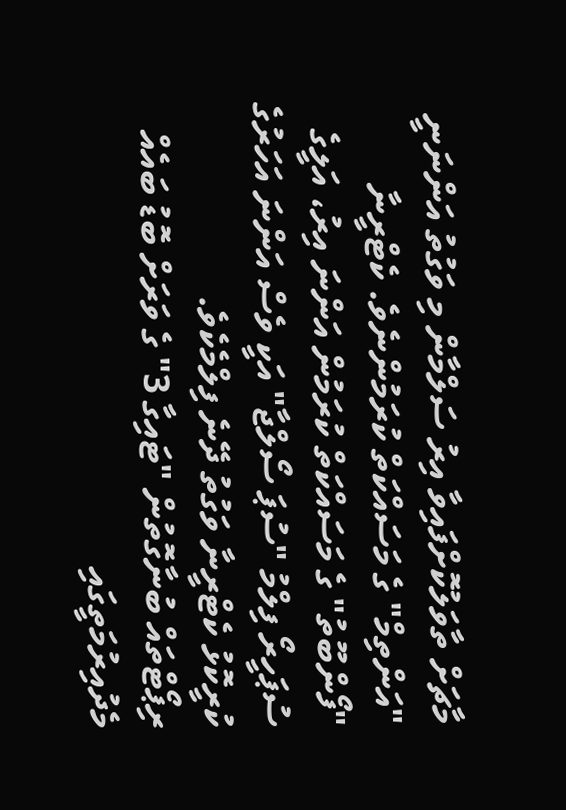މާޗަށް ތާވަލުކޮށްފައިވާ އިރު ސަލްމާން މި ވަގުތު އަންނަނީ "އަންތިމް" ގެ މަސައްކަތް ކުރަމުންނެވެ. ކެޓްރީނާ "ފޯންބޫތު" ގެ މަސައްކަތް ކުރަމުން އަންނަ އިރު، އަލީގެ ސުޕަހީރޯ ފިލްމު "ސުޕަ ސޯލްޖާ" އަކީ ވެސް އަންނަ އަހަރުގެ ކުރީކޮޅު ކެޓްރީނާ ވަގުތު ދޭނެ ފިލްމެކެވެ.
ރިޕޯޓްތައް ބުނާގޮތުން "ޓައިގާ 3" ގެ ވަރަށް ބޮޑު ބައެއް މެދުއިރުމަތީގައި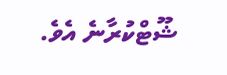ޝޫޓްކުރާނެ އެވެ.